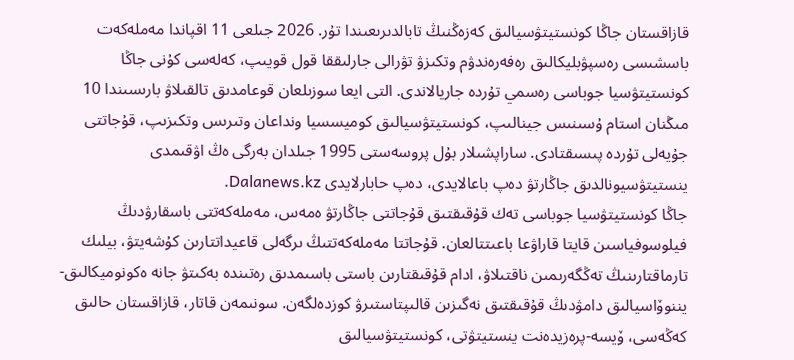قازاقستان جاڭا كونستيتۋسيالىق كەزەڭنىڭ تابالدىرىعىندا تۇر. 2026 جىلعى 11 اقپاندا مەملەكەت باسشىسى رەسپۋبليكالىق رەفەرەندۋم وتكىزۋ تۋرالى جارلىققا قول قويىپ، كەلەسى كۇنى جاڭا كونستيتۋسيا جوباسى رەسمي تۇردە جاريالاندى. التى ايعا سوزىلعان قوعامدىق تالقىلاۋ بارىسىندا 10 مىڭنان استام ۇسىنىس جينالىپ، كونستيتۋسيالىق كوميسسيا ونداعان وتىرىس وتكىزىپ، قۇجاتتى جۇيەلى تۇردە پىسىقتادى. ساراپشىلار بۇل پروسەستى 1995 جىلدان بەرگى ەڭ اۋقىمدى ينستيتۋسيونالدىق جاڭارتۋ دەپ باعالايدى، دەپ حابارلايدى Dalanews.kz.
جاڭا كونستيتۋسيا جوباسى تەك قۇقىقتىق قۇجاتتى جاڭارتۋ ەمەس، مەملەكەتتى باسقارۋدىڭ فيلوسوفياسىن قايتا قاراۋعا باعىتتالعان. قۇجاتتا مەملەكەتتىڭ ىرگەلى قاعيداتتارىن كۇشەيتۋ، بيلىك تارماقتارىنىڭ تەڭگەرىمىن ناقتىلاۋ، ادام قۇقىقتارىن باستى باسىمدىق رەتىندە بەكىتۋ جانە ەكونوميكالىق-يننوۆاسيالىق دامۋدىڭ قۇقىقتىق نەگىزىن قالىپتاستىرۋ كوزدەلگەن. سونىمەن قاتار، قازاقستان حالىق كەڭەسى، ۆيسە-پرەزيدەنت ينستيتۋتى، كونستيتۋسيالىق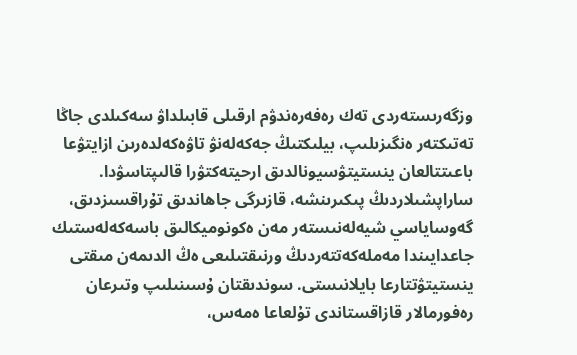وزگەرىستەردى تەك رەفەرەندۋم ارقىلى قابىلداۋ سەكىلدى جاڭا تەتىكتەر ەنگىزىلىپ، بيلىكتىڭ جەكەلەنۋ تاۋەكەلدەرىن ازايتۋعا باعىتتالعان ينستيتۋسيونالدىق ارحيتەكتۋرا قالىپتاسۋدا.
ساراپشىلاردىڭ پىكىرىنشە، قازىرگى جاھاندىق تۇراقسىزدىق، گەوساياسي شيەلەنىستەر مەن ەكونوميكالىق باسەكەلەستىك جاعدايىندا مەملەكەتتەردىڭ ورنىقتىلىعى ەڭ الدىمەن مىقتى ينستيتۋتتارعا بايلانىستى. سوندىقتان ۇسىنىلىپ وتىرعان رەفورمالار قازاقستاندى تۇلعاعا ەمەس،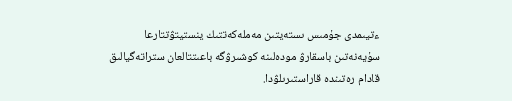ءتيىمدى جۇمىس ىستەيتىن مەملەكەتتىك ينستيتۋتتارعا سۇيەنەتىن باسقارۋ مودەلىنە كوشىرۋگە باعىتتالعان ستراتەگيالىق قادام رەتىندە قاراستىرىلۋدا.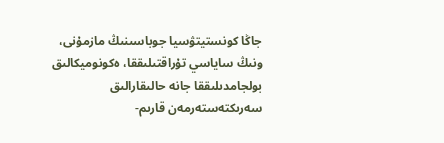جاڭا كونستيتۋسيا جوباسىنىڭ مازمۇنى، ونىڭ ساياسي تۇراقتىلىققا، ەكونوميكالىق بولجامدىلىققا جانە حالىقارالىق سەرىكتەستەرمەن قارىم-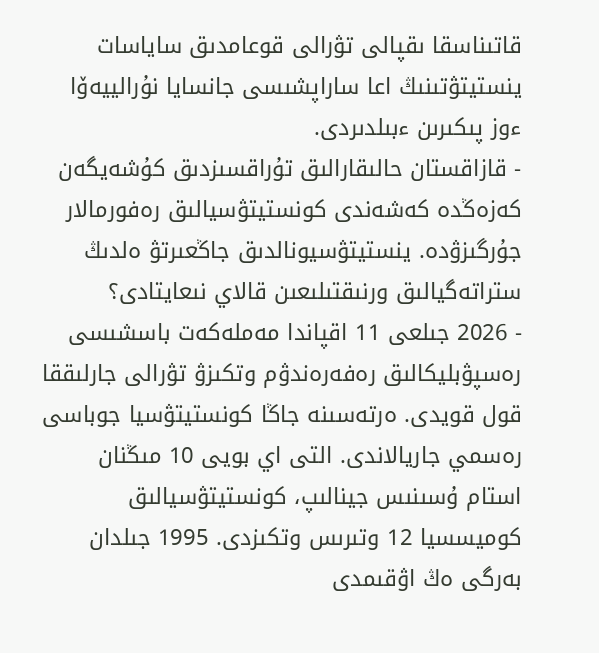قاتىناسقا ىقپالى تۋرالى قوعامدىق ساياسات ينستيتۋتىنىڭ اعا ساراپشىسى جانسايا نۇرالييەۆا ءوز پىكىرىن ءبىلدىردى.
- قازاقستان حالىقارالىق تۇراقسىزدىق كۇشەيگەن كەزەڭدە كەشەندى كونستيتۋسيالىق رەفورمالار جۇرگىزۋدە. ينستيتۋسيونالدىق جاڭعىرتۋ ەلدىڭ ستراتەگيالىق ورنىقتىلىعىن قالاي نىعايتادى؟
- 2026 جىلعى 11 اقپاندا مەملەكەت باسشىسى رەسپۋبليكالىق رەفەرەندۋم وتكىزۋ تۋرالى جارلىققا قول قويدى. ەرتەسىنە جاڭا كونستيتۋسيا جوباسى رەسمي جاريالاندى. التى اي بويى 10 مىڭنان استام ۇسىنىس جينالىپ، كونستيتۋسيالىق كوميسسيا 12 وتىرىس وتكىزدى. 1995 جىلدان بەرگى ەڭ اۋقىمدى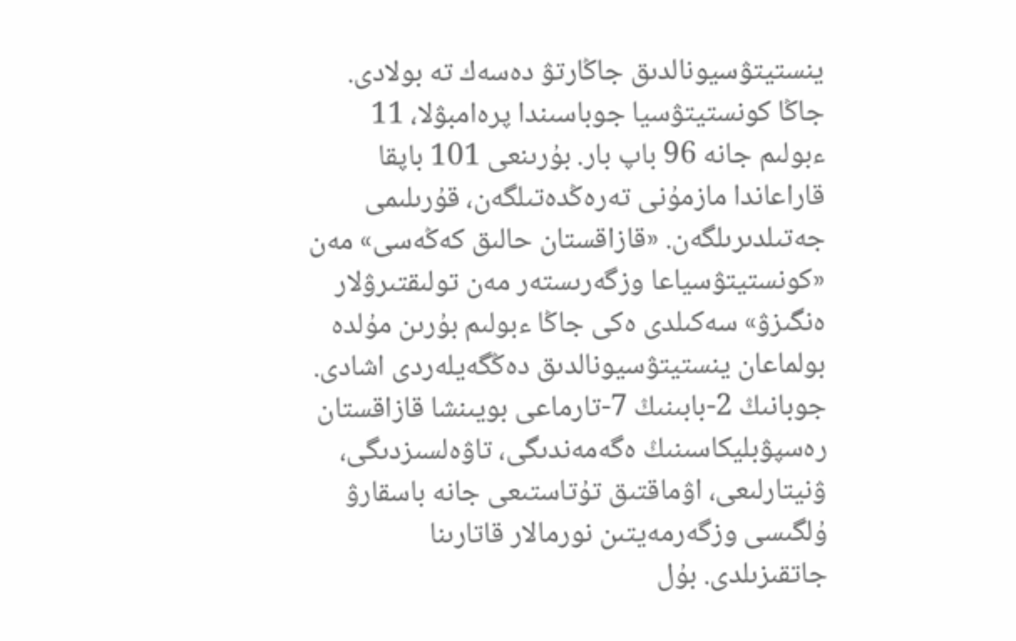ينستيتۋسيونالدىق جاڭارتۋ دەسەك تە بولادى.
جاڭا كونستيتۋسيا جوباسىندا پرەامبۋلا، 11 ءبولىم جانە 96 باپ بار. بۇرىنعى 101 باپقا قاراعاندا مازمۇنى تەرەڭدەتىلگەن، قۇرىلىمى جەتىلدىرىلگەن. «قازاقستان حالىق كەڭەسى» مەن «كونستيتۋسياعا وزگەرىستەر مەن تولىقتىرۋلار ەنگىزۋ» سەكىلدى ەكى جاڭا ءبولىم بۇرىن مۇلدە بولماعان ينستيتۋسيونالدىق دەڭگەيلەردى اشادى. جوبانىڭ 2-بابىنىڭ 7-تارماعى بويىنشا قازاقستان رەسپۋبليكاسىنىڭ ەگەمەندىگى، تاۋەلسىزدىگى، ۋنيتارلىعى، اۋماقتىق تۇتاستىعى جانە باسقارۋ ۇلگىسى وزگەرمەيتىن نورمالار قاتارىنا جاتقىزىلدى. بۇل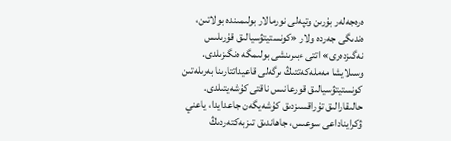ەرەجەلەر بۇرىن وتپەلى نورمالار بولىمىندە بولاتىن، ەندىگى جەردە ولار «كونستيتۋسيالىق قۇرىلىس نەگىزدەرى» اتتى ءبىرىنشى بولىمگە ەنگىزىلدى. وسىلايشا مەملەكەتتىڭ ىرگەلى قاعيداتتارىنا بەرىلەتىن كونستيتۋسيالىق قورعانىس ناقتى كۇشەيتىلدى.
حالىقارالىق تۇراقسىزدىق كۇشەيگەن جاعدايدا، ياعني ۋكرايناداعى سوعىس، جاھاندىق تىزبەكتەردىڭ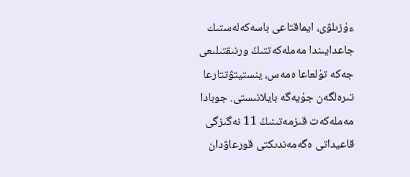ءۇزىلۋى، ايماقتاعى باسەكەلەستىك جاعدايىندا مەملەكەتتىڭ ورنىقتىلىعى جەكە تۇلعاعا ەمەس، ينستيتۋتتارعا تىرەلگەن جۇيەگە بايلانىستى. جوبادا مەملەكەت قىزمەتىنىڭ 11 نەگىزگى قاعيداتى ەگەمەندىكتى قورعاۋدان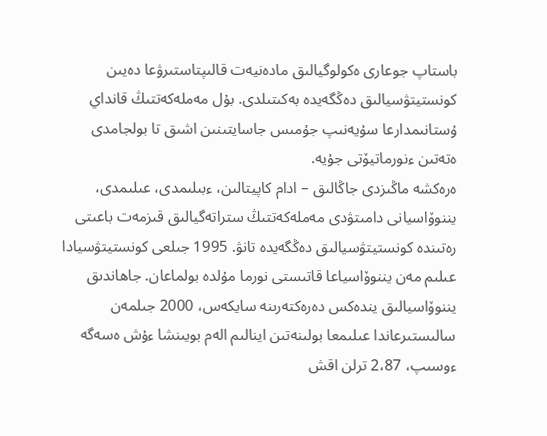باستاپ جوعارى ەكولوگيالىق مادەنيەت قالىپتاستىرۋعا دەيىن كونستيتۋسيالىق دەڭگەيدە بەكىتىلدى. بۇل مەملەكەتتىڭ قانداي ۇستانىمدارعا سۇيەنىپ جۇمىس جاسايتىنىن اشىق تا بولجامدى ەتەتىن ءنورماتيۆتى جۇيە.
ەرەكشە ماڭىزدى جاڭالىق – ادام كاپيتالىن، ءبىلىمدى، عىلىمدى، يننوۆاسيانى دامىتۋدى مەملەكەتتىڭ ستراتەگيالىق قىزمەت باعىتى رەتىندە كونستيتۋسيالىق دەڭگەيدە تانۋ. 1995 جىلعى كونستيتۋسيادا عىلىم مەن يننوۆاسياعا قاتىستى نورما مۇلدە بولماعان. جاھاندىق يننوۆاسيالىق يندەكس دەرەكتەرىنە سايكەس، 2000 جىلمەن سالىستىرعاندا عىلىمعا بولىنەتىن اينالىم الەم بويىنشا ءۇش ەسەگە ءوسىپ، 2،87 ترلن اقش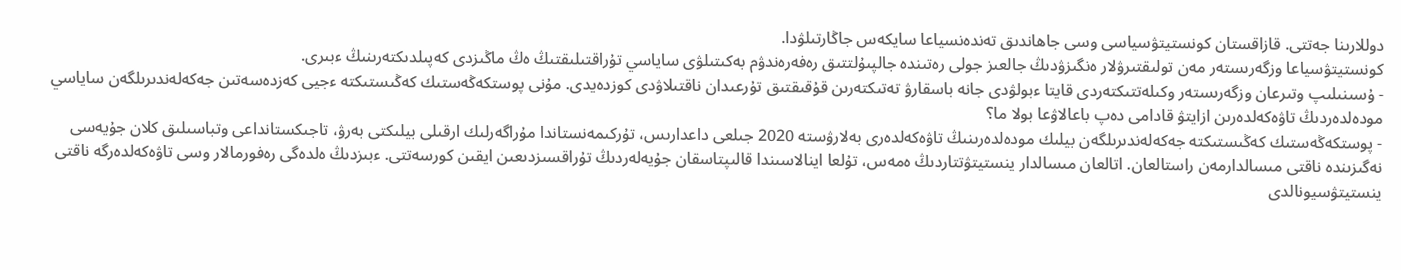دوللارىنا جەتتى. قازاقستان كونستيتۋسياسى وسى جاھاندىق تەندەنسياعا سايكەس جاڭارتىلۋدا.
كونستيتۋسياعا وزگەرىستەر مەن تولىقتىرۋلار ەنگىزۋدىڭ جالعىز جولى رەتىندە جالپىۇلتتىق رەفەرەندۋم بەكىتىلۋى ساياسي تۇراقتىلىقتىڭ ەڭ ماڭىزدى كەپىلدىكتەرىنىڭ ءبىرى.
- ۇسىنىلىپ وتىرعان وزگەرىستەر وكىلەتتىكتەردى قايتا ءبولۋدى جانە باسقارۋ تەتىكتەرىن قۇقىقتىق تۇرعىدان ناقتىلاۋدى كوزدەيدى. مۇنى پوستكەڭەستىك كەڭىستىكتە ءجيى كەزدەسەتىن جەكەلەندىرىلگەن ساياسي مودەلدەردىڭ تاۋەكەلدەرىن ازايتۋ قادامى دەپ باعالاۋعا بولا ما؟
- پوستكەڭەستىك كەڭىستىكتە جەكەلەندىرىلگەن بيلىك مودەلدەرىنىڭ تاۋەكەلدەرى بەلارۋستە 2020 جىلعى داعدارىس، تۇركىمەنستاندا مۇراگەرلىك ارقىلى بيلىكتى بەرۋ، تاجىكستانداعى وتباسىلىق كلان جۇيەسى نەگىزىندە ناقتى مىسالدارمەن راستالعان. اتالعان مىسالدار ينستيتۋتتاردىڭ ەمەس، تۇلعا اينالاسىندا قالىپتاسقان جۇيەلەردىڭ تۇراقسىزدىعىن ايقىن كورسەتتى. ءبىزدىڭ ەلدەگى رەفورمالار وسى تاۋەكەلدەرگە ناقتى ينستيتۋسيونالدى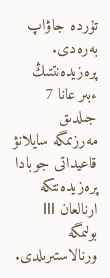تۇردە جاۋاپ بەرەدى.
پرەزيدەنتتىڭ ءبىر عانا 7 جىلدىق مەرزىمگە سايلانۋ قاعيداتى جوبادا پرەزيدەنتكە ارنالعان III بولىمگە ورنالاستىرىلدى.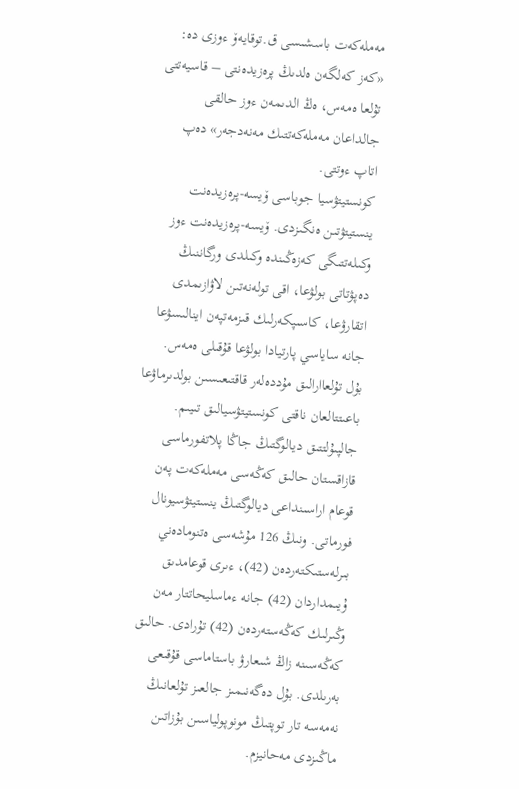مەملەكەت باسشىسى ق.توقايەۆ ءوزى دە: «كەز كەلگەن ەلدىڭ پرەزيدەنتى – قاسيەتتى تۇلعا ەمەس، ەڭ الدىمەن ءوز حالقى جالداعان مەملەكەتتىك مەنەدجەر» دەپ اتاپ ءوتتى.
كونستيتۋسيا جوباسى ۆيسە-پرەزيدەنت ينستيتۋتىن ەنگىزدى. ۆيسە-پرەزيدەنت ءوز وكىلەتتىگى كەزەڭىندە وكىلدى ورگاننىڭ دەپۋتاتى بولۋعا، اقى تولەنەتىن لاۋازىمدى اتقارۋعا، كاسىپكەرلىك قىزمەتپەن اينالىسۋعا جانە ساياسي پارتيادا بولۋعا قۇقىلى ەمەس. بۇل تۇلعاارالىق مۇددەلەر قاقتىعىسىن بولدىرماۋعا باعىتتالعان ناقتى كونستيتۋسيالىق تىيىم.
جالپىۇلتتىق ديالوگتىڭ جاڭا پلاتفورماسى قازاقستان حالىق كەڭەسى مەملەكەت پەن قوعام اراسىنداعى ديالوگتىڭ ينستيتۋسيونال فورماتى. ونىڭ 126 مۇشەسى ەتنومادەني بىرلەستىكتەردەن (42)، ءىرى قوعامدىق ۇيىمداردان (42) جانە ءماسليحاتتار مەن وڭىرلىك كەڭەستەردەن (42) تۇرادى. حالىق كەڭەسىنە زاڭ شىعارۋ باستاماسى قۇقىعى بەرىلدى. بۇل دەگەنىمىز جالعىز تۇلعانىڭ نەمەسە تار توپتىڭ مونوپولياسىن بۇزاتىن ماڭىزدى مەحانيزم.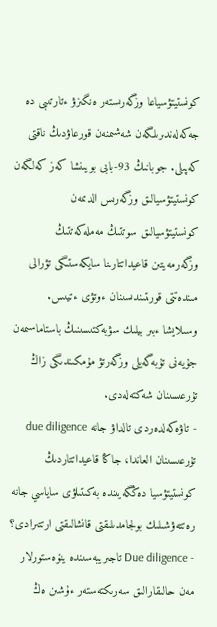كونستيتۋسياعا وزگەرىستەر ەنگىزۋ ءتارتىبى دە جەكەلەندىرىلگەن شەشىمنەن قورعاۋدىڭ ناقتى كەپىلى. جوبانىڭ 93-بابى بويىنشا كەز كەلگەن كونستيتۋسيالىق وزگەرىس الدىمەن كونستيتۋسيالىق سوتتىڭ مەملەكەتتىڭ وزگەرمەيتىن قاعيداتتارىنا سايكەستىگى تۋرالى مىندەتتى قورىتىندىسىنان ءوتۋى ءتيىس. وسىلايشا ءبىر بيلىك سۋبەكتىسىنىڭ باستاماسىمەن جۇيەنى تۇبەگەيلى وزگەرتۋ مۇمكىندىگى زاڭ تۇرعىسىنان شەكتەلەدى.
- تاۋەكەلدەردى تالداۋ جانە due diligence تۇرعىسىنان العاندا، جاڭا قاعيداتتاردىڭ كونستيتۋسيا دەڭگەيىندە بەكىتىلۋى ساياسي جانە رەتتەۋشىلىك بولجامدىلىقتى قانشالىقتى ارتتىرادى؟
- Due diligence تاجىريبەسىندە ينۆەستورلار مەن حالىقارالىق سەرىكتەستەر ءۇشىن ەڭ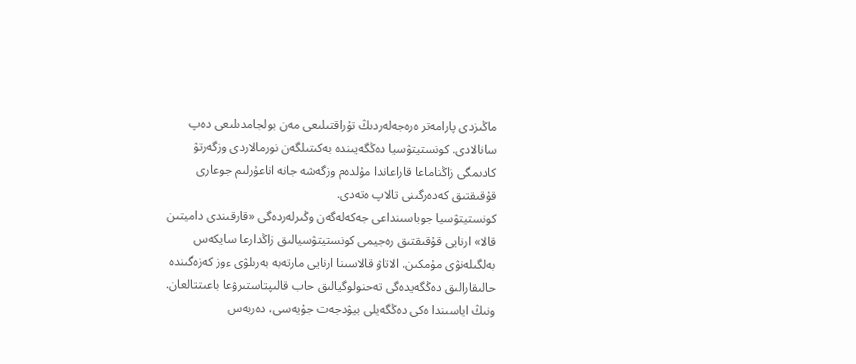ماڭىزدى پارامەتر ەرەجەلەردىڭ تۇراقتىلىعى مەن بولجامدىلىعى دەپ سانالادى. كونستيتۋسيا دەڭگەيىندە بەكىتىلگەن نورمالاردى وزگەرتۋ كادىمگى زاڭناماعا قاراعاندا مۇلدەم وزگەشە جانە اناعۇرلىم جوعارى قۇقىقتىق كەدەرگىنى تالاپ ەتەدى.
كونستيتۋسيا جوباسىنداعى جەكەلەگەن وڭىرلەردەگى «قارقىندى داميتىن قالا» ارنايى قۇقىقتىق رەجيمى كونستيتۋسيالىق زاڭدارعا سايكەس بەلگىلەنۋى مۇمكىن. الاتاۋ قالاسىنا ارنايى مارتەبە بەرىلۋى ءوز كەزەگىندە حالىقارالىق دەڭگەيدەگى تەحنولوگيالىق حاب قالىپتاستىرۋعا باعىتتالعان. ونىڭ اياسىندا ەكى دەڭگەيلى بيۋدجەت جۇيەسى، دەربەس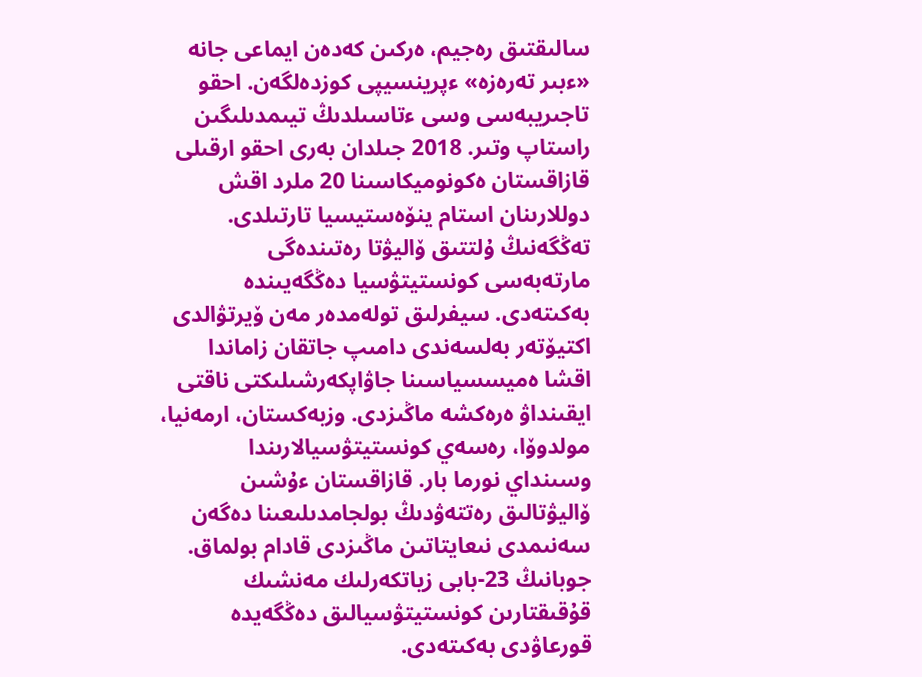سالىقتىق رەجيم، ەركىن كەدەن ايماعى جانە «ءبىر تەرەزە» ءپرينسيپى كوزدەلگەن. احقو تاجىريبەسى وسى ءتاسىلدىڭ تيىمدىلىگىن راستاپ وتىر. 2018 جىلدان بەرى احقو ارقىلى قازاقستان ەكونوميكاسىنا 20 ملرد اقش دوللارىنان استام ينۆەستيسيا تارتىلدى.
تەڭگەنىڭ ۇلتتىق ۆاليۋتا رەتىندەگى مارتەبەسى كونستيتۋسيا دەڭگەيىندە بەكىتەدى. سيفرلىق تولەمدەر مەن ۆيرتۋالدى اكتيۆتەر بەلسەندى دامىپ جاتقان زاماندا اقشا ەميسسياسىنا جاۋاپكەرشىلىكتى ناقتى ايقىنداۋ ەرەكشە ماڭىزدى. وزبەكستان، ارمەنيا، مولدوۆا، رەسەي كونستيتۋسيالارىندا وسىنداي نورما بار. قازاقستان ءۇشىن ۆاليۋتالىق رەتتەۋدىڭ بولجامدىلىعىنا دەگەن سەنىمدى نىعايتاتىن ماڭىزدى قادام بولماق.
جوبانىڭ 23-بابى زياتكەرلىك مەنشىك قۇقىقتارىن كونستيتۋسيالىق دەڭگەيدە قورعاۋدى بەكىتەدى.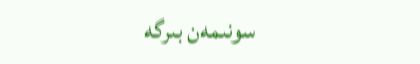سونىمەن بىرگە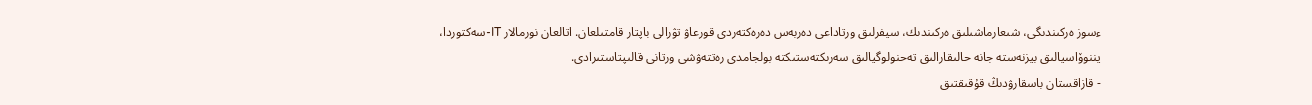ءسوز ەركىندىگى، شىعارماشىلىق ەركىندىك، سيفرلىق ورتاداعى دەربەس دەرەكتەردى قورعاۋ تۋرالى باپتار قامتىلعان. اتالعان نورمالار IT-سەكتوردا، يننوۆاسيالىق بيزنەستە جانە حالىقارالىق تەحنولوگيالىق سەرىكتەستىكتە بولجامدى رەتتەۋشى ورتانى قالىپتاستىرادى.
- قازاقستان باسقارۋدىڭ قۇقىقتىق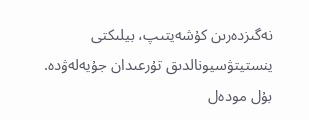نەگىزدەرىن كۇشەيتىپ، بيلىكتى ينستيتۋسيونالدىق تۇرعىدان جۇيەلەۋدە. بۇل مودەل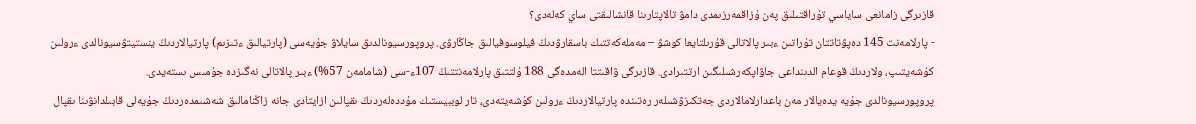قازىرگى زامانعى ساياسي تۇراقتىلىق پەن ۇزاقمەرزىمدى دامۋ تالاپتارىنا قانشالىقتى ساي كەلەدى؟
- پارلامەنت 145 دەپۋتاتتان تۇراتىن ءبىر پالاتالى قۇرىلتايعا كوشۋ – مەملەكەتتىك باسقارۋدىڭ فيلوسوفيالىق جاڭارۋى. پروپورسيونالدىق سايلاۋ جۇيەسى (پارتيالىق ءتىزىم) پارتيالاردىڭ ينستيتۋسيونالدى ءرولىن كۇشەيتىپ، ولاردىڭ قوعام الدىنداعى جاۋاپكەرشىلىگىن ارتتىرادى. قازىرگى ۋاقىتتا الەمدەگى 188 ۇلتتىق پارلامەنتتىڭ 107ء-سى (شامامەن 57%) ءبىر پالاتالى نەگىزدە جۇمىس ىستەيدى.
پروپورسيونالدى جۇيە يدەيالار مەن باعدارلامالاردى جەتكىزۋشىلەر رەتىندە پارتيالاردىڭ ءرولىن كۇشەيتەدى، تار لوببيستىك مۇددەلەردىڭ ىقپالىن ازايتادى جانە زاڭنامالىق شەشىمدەردىڭ جۇيەلى قابىلدانۋىنا ىقپال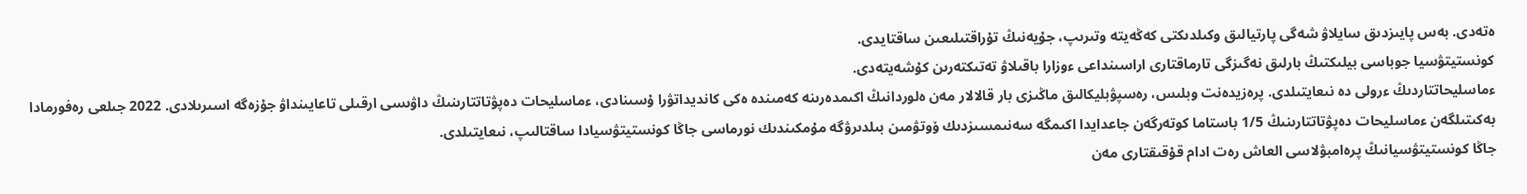ەتەدى. بەس پايىزدىق سايلاۋ شەگى پارتيالىق وكىلدىكتى كەڭەيتە وتىرىپ، جۇيەنىڭ تۇراقتىلىعىن ساقتايدى.
كونستيتۋسيا جوباسى بيلىكتىڭ بارلىق نەگىزگى تارماقتارى اراسىنداعى ءوزارا باقىلاۋ تەتىكتەرىن كۇشەيتەدى.
ءماسليحاتتاردىڭ ءرولى دە نىعايتىلدى. پرەزيدەنت وبلىس، رەسپۋبليكالىق ماڭىزى بار قالالار مەن ەلوردانىڭ اكىمدەرىنە كەمىندە ەكى كانديداتۋرا ۇسىنادى، ءماسليحات دەپۋتاتتارىنىڭ داۋىسى ارقىلى تاعايىنداۋ جۇزەگە اسىرىلادى. 2022 جىلعى رەفورمادا بەكىتىلگەن ءماسليحات دەپۋتاتتارىنىڭ 1/5 باستاما كوتەرگەن جاعدايدا اكىمگە سەنىمسىزدىك ۆوتۋمىن بىلدىرۋگە مۇمكىندىك نورماسى جاڭا كونستيتۋسيادا ساقتالىپ، نىعايتىلدى.
جاڭا كونستيتۋسيانىڭ پرەامبۋلاسى العاش رەت ادام قۇقىقتارى مەن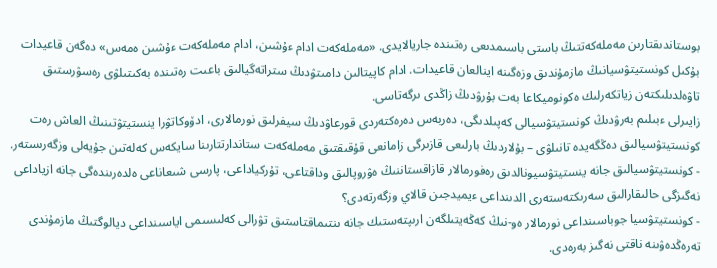بوستاندىقتارىن مەملەكەتتىڭ باستى باسىمدىعى رەتىندە جاريالايدى. «مەملەكەت ادام ءۇشىن، ادام مەملەكەت ءۇشىن ەمەس» دەگەن قاعيدات بۇكىل كونستيتۋسيانىڭ مازمۇندىق وزەگىنە اينالعان قاعيدات. ادام كاپيتالىن دامىتۋدىڭ ستراتەگيالىق باعىت رەتىندە بەكىتىلۋى رەسۋرستىق تاۋەلدىلىكتەن زياتكەرلىك ەكونوميكاعا بەت بۇرۋدىڭ زاڭدى ىرگەتاسى.
زايىرلى ءبىلىم بەرۋدىڭ كونستيتۋسيالى كەپىلدىگى، دەربەس دەرەكتەردى قورعاۋدىڭ سيفرلىق نورمالارى، ادۆوكاتۋرا ينستيتۋتىنىڭ العاش رەت كونستيتۋسيالىق دەڭگەيدە تانىلۋى – بۇلاردىڭ بارلىعى قازىرگى زامانعى قۇقىقتىق مەملەكەت ستاندارتتارىنا سايكەس كەلەتىن جۇيەلى وزگەرىستەر.
- كونستيتۋسيالىق جانە ينستيتۋسيونالدىق رەفورمالار قازاقستاننىڭ ەۋروپالىق وداقتاعى، تۇركياداعى، پارسى شىعاناعى ەلدەرىندەگى جانە ازياداعى نەگىزگى حالىقارالىق سەرىكتەستەرى الدىنداعى ءيميدجىن قالاي وزگەرتەدى؟
- كونستيتۋسيا جوباسىنداعى نورمالار ەو-نىڭ كەڭەيتىلگەن ارىپتەستىك جانە ىنتىماقتاستىق تۋرالى كەلىسىمى اياسىنداعى ديالوگتىڭ مازمۇندى تەرەڭدەۋىنە ناقتى نەگىز بەرەدى.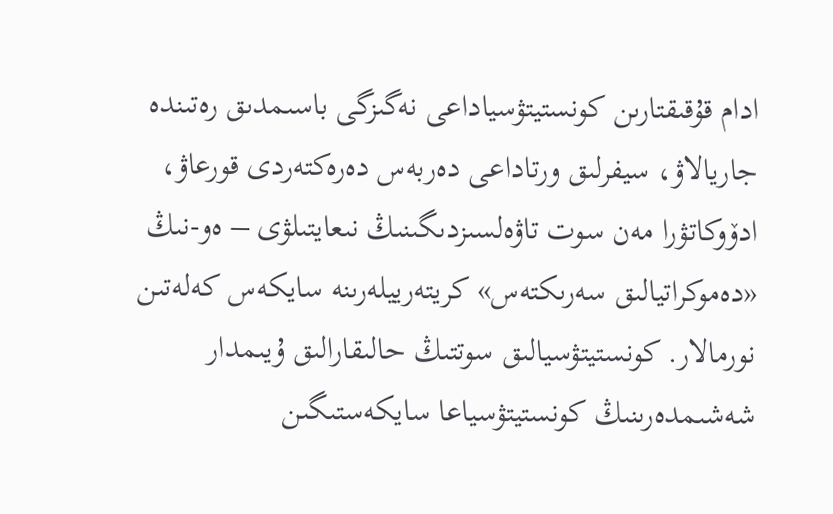ادام قۇقىقتارىن كونستيتۋسياداعى نەگىزگى باسىمدىق رەتىندە جاريالاۋ، سيفرلىق ورتاداعى دەربەس دەرەكتەردى قورعاۋ، ادۆوكاتۋرا مەن سوت تاۋەلسىزدىگىنىڭ نىعايتىلۋى – ەو-نىڭ «دەموكراتيالىق سەرىكتەس» كريتەرييلەرىنە سايكەس كەلەتىن نورمالار. كونستيتۋسيالىق سوتتىڭ حالىقارالىق ۇيىمدار شەشىمدەرىنىڭ كونستيتۋسياعا سايكەستىگىن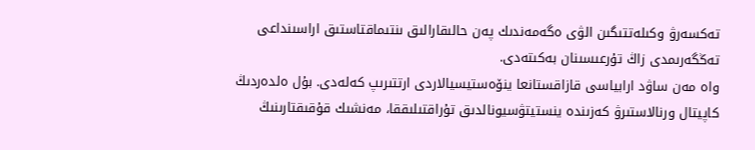تەكسەرۋ وكىلەتتىگىن الۋى ەگەمەندىك پەن حالىقارالىق ىنتىماقتاستىق اراسىنداعى تەڭگەرىمدى زاڭ تۇرعىسىنان بەكىتەدى.
واە مەن ساۋد ارابياسى قازاقستانعا ينۆەستيسيالاردى ارتتىرىپ كەلەدى. بۇل ەلدەردىڭ كاپيتال ورنالاستىرۋ كەزىندە ينستيتۋسيونالدىق تۇراقتىلىققا، مەنشىك قۇقىقتارىنىڭ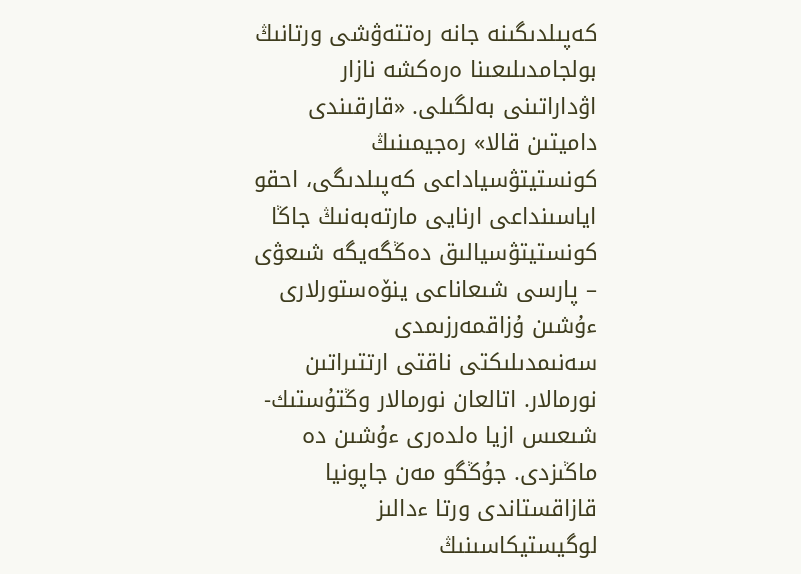كەپىلدىگىنە جانە رەتتەۋشى ورتانىڭ بولجامدىلىعىنا ەرەكشە نازار اۋداراتىنى بەلگىلى. «قارقىندى داميتىن قالا» رەجيمىنىڭ كونستيتۋسياداعى كەپىلدىگى، احقو اياسىنداعى ارنايى مارتەبەنىڭ جاڭا كونستيتۋسيالىق دەڭگەيگە شىعۋى – پارسى شىعاناعى ينۆەستورلارى ءۇشىن ۇزاقمەرزىمدى سەنىمدىلىكتى ناقتى ارتتىراتىن نورمالار. اتالعان نورمالار وڭتۇستىك-شىعىس ازيا ەلدەرى ءۇشىن دە ماڭىزدى. جۇڭگو مەن جاپونيا قازاقستاندى ورتا ءدالىز لوگيستيكاسىنىڭ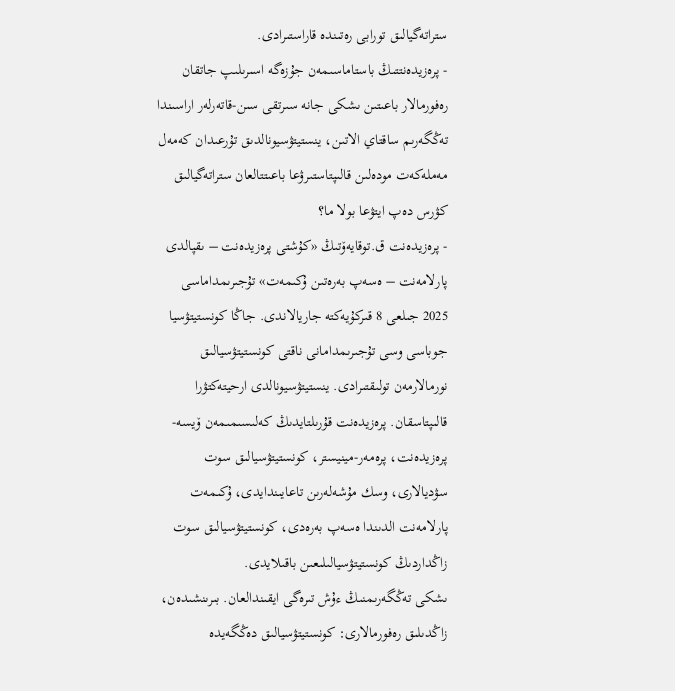ستراتەگيالىق تورابى رەتىندە قاراستىرادى.
- پرەزيدەنتتىڭ باستاماسىمەن جۇزەگە اسىرىلىپ جاتقان رەفورمالار باعىتىن ىشكى جانە سىرتقى سىن-قاتەرلەر اراسىندا تەڭگەرىم ساقتاي الاتىن، ينستيتۋسيونالدىق تۇرعىدان كەمەل مەملەكەت مودەلىن قالىپتاستىرۋعا باعىتتالعان ستراتەگيالىق كۋرس دەپ ايتۋعا بولا ما؟
- پرەزيدەنت ق.توقايەۆتىڭ «كۇشتى پرەزيدەنت – ىقپالدى پارلامەنت – ەسەپ بەرەتىن ۇكىمەت» تۇجىرىمداماسى 2025 جىلعى 8 قىركۇيەكتە جاريالاندى. جاڭا كونستيتۋسيا جوباسى وسى تۇجىرىمدامانى ناقتى كونستيتۋسيالىق نورمالارمەن تولىقتىرادى. ينستيتۋسيونالدى ارحيتەكتۋرا قالىپتاسقان. پرەزيدەنت قۇرىلتايدىڭ كەلىسىمىمەن ۆيسە-پرەزيدەنت، پرەمەر-مينيستر، كونستيتۋسيالىق سوت سۋديالارى، وسك مۇشەلەرىن تاعايىندايدى، ۇكىمەت پارلامەنت الدىندا ەسەپ بەرەدى، كونستيتۋسيالىق سوت زاڭداردىڭ كونستيتۋسيالىلىعىن باقىلايدى.
ىشكى تەڭگەرىمنىڭ ءۇش تىرەگى ايقىندالعان. بىرىنشىدەن، زاڭدىلىق رەفورمالارى: كونستيتۋسيالىق دەڭگەيدە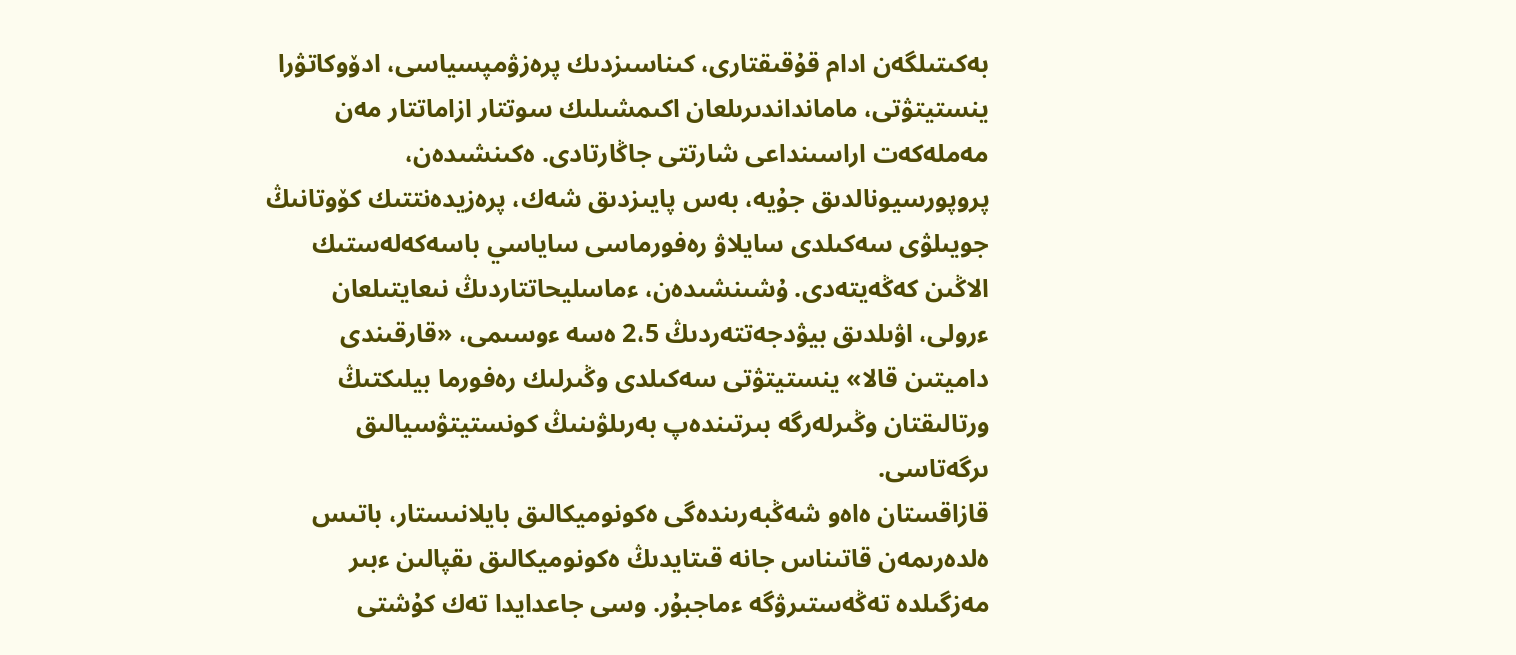بەكىتىلگەن ادام قۇقىقتارى، كىناسىزدىك پرەزۋمپسياسى، ادۆوكاتۋرا ينستيتۋتى، مامانداندىرىلعان اكىمشىلىك سوتتار ازاماتتار مەن مەملەكەت اراسىنداعى شارتتى جاڭارتادى. ەكىنشىدەن، پروپورسيونالدىق جۇيە، بەس پايىزدىق شەك، پرەزيدەنتتىك كۆوتانىڭ جويىلۋى سەكىلدى سايلاۋ رەفورماسى ساياسي باسەكەلەستىك الاڭىن كەڭەيتەدى. ۇشىنشىدەن، ءماسليحاتتاردىڭ نىعايتىلعان ءرولى، اۋىلدىق بيۋدجەتتەردىڭ 2،5 ەسە ءوسىمى، «قارقىندى داميتىن قالا» ينستيتۋتى سەكىلدى وڭىرلىك رەفورما بيلىكتىڭ ورتالىقتان وڭىرلەرگە بىرتىندەپ بەرىلۋىنىڭ كونستيتۋسيالىق ىرگەتاسى.
قازاقستان ەاەو شەڭبەرىندەگى ەكونوميكالىق بايلانىستار، باتىس ەلدەرىمەن قاتىناس جانە قىتايدىڭ ەكونوميكالىق ىقپالىن ءبىر مەزگىلدە تەڭەستىرۋگە ءماجبۇر. وسى جاعدايدا تەك كۇشتى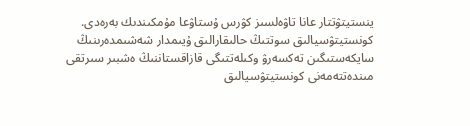ينستيتۋتتار عانا تاۋەلسىز كۋرس ۇستاۋعا مۇمكىندىك بەرەدى. كونستيتۋسيالىق سوتتىڭ حالىقارالىق ۇيىمدار شەشىمدەرىنىڭ سايكەستىگىن تەكسەرۋ وكىلەتتىگى قازاقستاننىڭ ەشبىر سىرتقى مىندەتتەمەنى كونستيتۋسيالىق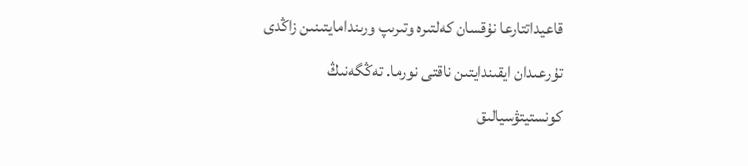قاعيداتتارعا نۇقسان كەلتىرە وتىرىپ ورىندامايتىنىن زاڭدى تۇرعىدان ايقىندايتىن ناقتى نورما. تەڭگەنىڭ كونستيتۋسيالىق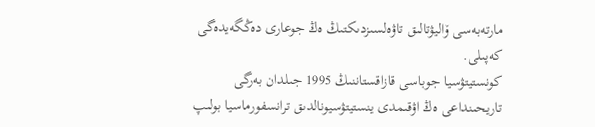مارتەبەسى ۆاليۋتالىق تاۋەلسىزدىكتىڭ ەڭ جوعارى دەڭگەيدەگى كەپىلى.
كونستيتۋسيا جوباسى قازاقستاننىڭ 1995 جىلدان بەرگى تاريحىنداعى ەڭ اۋقىمدى ينستيتۋسيونالدىق ترانسفورماسيا بولىپ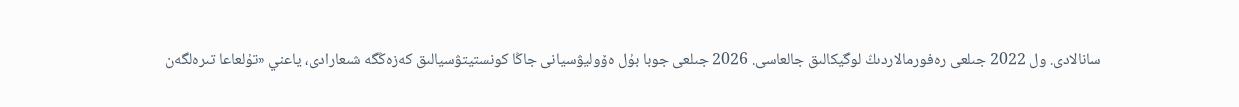سانالادى. ول 2022 جىلعى رەفورمالاردىڭ لوگيكالىق جالعاسى. 2026 جىلعى جوبا بۇل ەۆوليۋسيانى جاڭا كونستيتۋسيالىق كەزەڭگە شىعارادى، ياعني «تۇلعاعا تىرەلگەن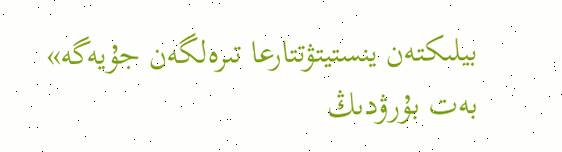بيلىكتەن ينستيتۋتتارعا تىرەلگەن جۇيەگە» بەت بۇرۋدىڭ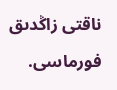ناقتى زاڭدىق فورماسى.